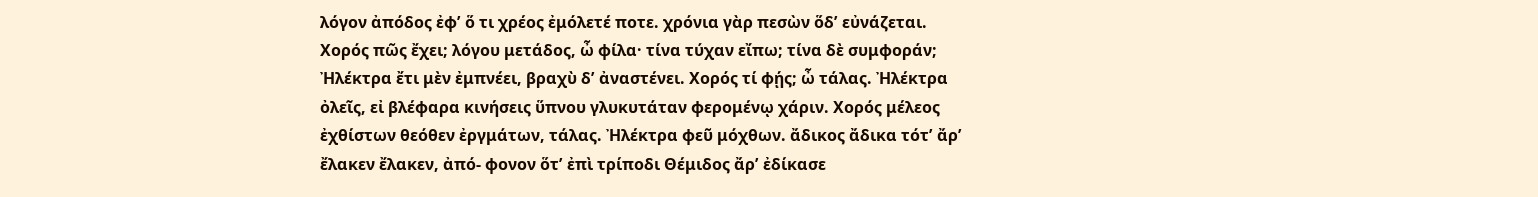λόγον ἀπόδος ἐφʼ ὅ τι χρέος ἐμόλετέ ποτε. χρόνια γὰρ πεσὼν ὅδʼ εὐνάζεται. Χορός πῶς ἔχει; λόγου μετάδος, ὦ φίλα· τίνα τύχαν εἴπω; τίνα δὲ συμφοράν; Ἠλέκτρα ἔτι μὲν ἐμπνέει, βραχὺ δʼ ἀναστένει. Χορός τί φῄς; ὦ τάλας. Ἠλέκτρα ὀλεῖς, εἰ βλέφαρα κινήσεις ὕπνου γλυκυτάταν φερομένῳ χάριν. Χορός μέλεος ἐχθίστων θεόθεν ἐργμάτων, τάλας. Ἠλέκτρα φεῦ μόχθων. ἄδικος ἄδικα τότʼ ἄρʼ ἔλακεν ἔλακεν, ἀπό- φονον ὅτʼ ἐπὶ τρίποδι Θέμιδος ἄρʼ ἐδίκασε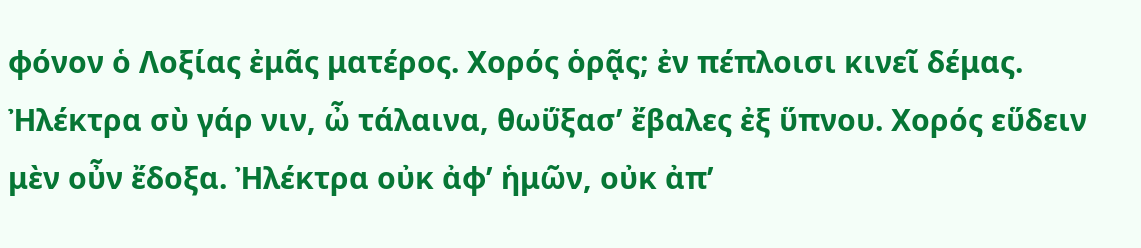φόνον ὁ Λοξίας ἐμᾶς ματέρος. Χορός ὁρᾷς; ἐν πέπλοισι κινεῖ δέμας. Ἠλέκτρα σὺ γάρ νιν, ὦ τάλαινα, θωΰξασʼ ἔβαλες ἐξ ὕπνου. Χορός εὕδειν μὲν οὖν ἔδοξα. Ἠλέκτρα οὐκ ἀφʼ ἡμῶν, οὐκ ἀπʼ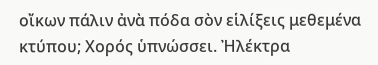οἴκων πάλιν ἀνὰ πόδα σὸν εἱλίξεις μεθεμένα κτύπου; Χορός ὑπνώσσει. Ἠλέκτρα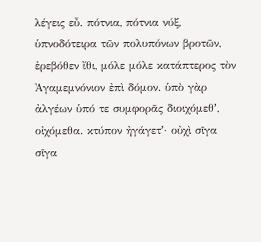λέγεις εὖ. πότνια, πότνια νύξ, ὑπνοδότειρα τῶν πολυπόνων βροτῶν, ἐρεβόθεν ἴθι, μόλε μόλε κατάπτερος τὸν Ἀγαμεμνόνιον ἐπὶ δόμον. ὑπὸ γὰρ ἀλγέων ὑπό τε συμφορᾶς διοιχόμεθʼ, οἰχόμεθα. κτύπον ἠγάγετʼ· οὐχὶ σῖγα σῖγα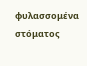φυλασσομένα στόματος